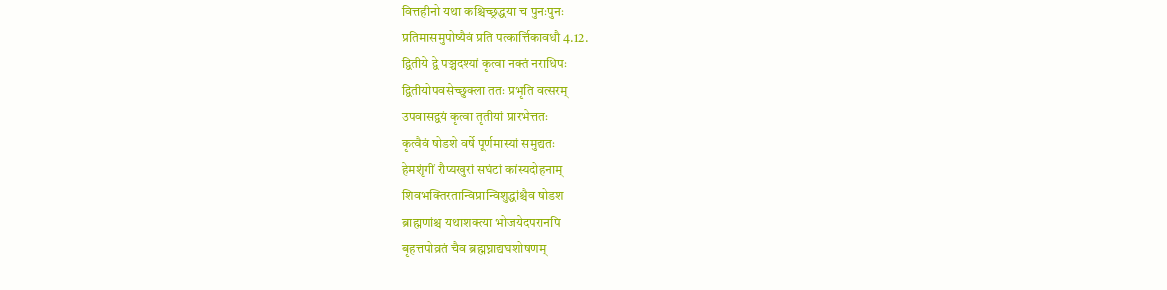वित्तहीनो यथा कश्चिच्छ्रद्धया च पुनःपुनः
प्रतिमासमुपोष्यैवं प्रति पत्कार्त्तिकावधौ 4.12.
द्वितीये द्वे पञ्चदश्यां कृत्वा नक्तं नराधिपः
द्वितीयोपवसेच्छुक्ला ततः प्रभृति वत्सरम्
उपवासद्वयं कृत्वा तृतीयां प्रारभेत्ततः
कृत्वैवं षोडशे वर्षे पूर्णमास्यां समुद्यतः
हेमशृंगीं रौप्यखुरां सघंटां कांस्यदोहनाम्
शिवभक्तिरतान्विप्रान्विशुद्धांश्चैव षोडश
ब्राह्मणांश्च यथाशक्त्या भोजयेदपरानपि
बृहत्तपोव्रतं चैव ब्रह्मघ्नाद्यघशोषणम्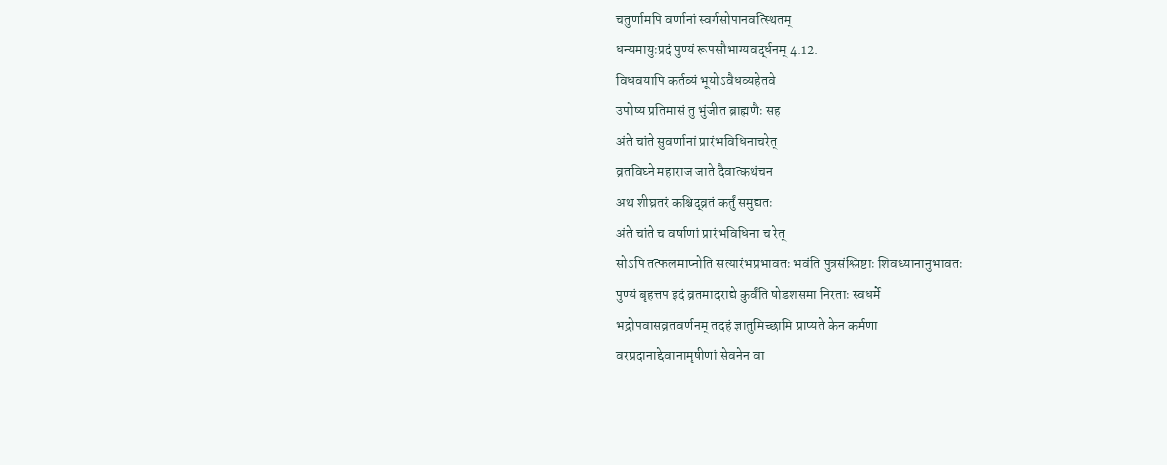चतुर्णामपि वर्णानां स्वर्गसोपानवत्स्थितम्
धन्यमायुःप्रदं पुण्यं रूपसौभाग्यवर्द्धनम् 4.12.
विधवयापि कर्तव्यं भूयोऽवैधव्यहेतवे
उपोष्य प्रतिमासं तु भुंजीत ब्राह्मणैः सह
अंते चांते सुवर्णानां प्रारंभविधिनाचरेत्
व्रतविघ्ने महाराज जाते दैवात्कथंचन
अथ शीघ्रतरं कश्चिद्व्रतं कर्तुं समुद्यतः
अंते चांते च वर्षाणां प्रारंभविधिना च रेत्
सोऽपि तत्फलमाप्नोति सत्यारंभप्रभावतः भवंति पुत्रसंश्लिष्टाः शिवध्यानानुभावतः
पुण्यं बृहत्तप इदं व्रतमादराद्ये कुर्वंति षोडशसमा निरताः स्वधर्मे
भद्रोपवासव्रतवर्णनम् तदहं ज्ञातुमिच्छामि प्राप्यते केन कर्मणा
वरप्रदानाद्देवानामृषीणां सेवनेन वा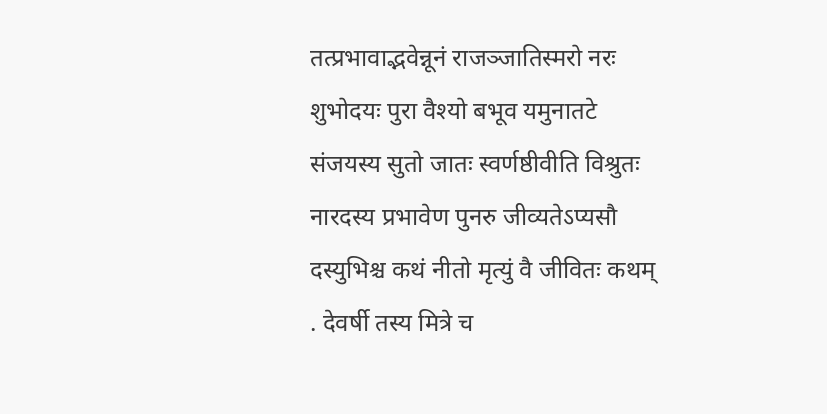तत्प्रभावाद्भवेन्नूनं राजञ्जातिस्मरो नरः
शुभोदयः पुरा वैश्यो बभूव यमुनातटे
संजयस्य सुतो जातः स्वर्णष्ठीवीति विश्रुतः
नारदस्य प्रभावेण पुनरु जीव्यतेऽप्यसौ
दस्युभिश्च कथं नीतो मृत्युं वै जीवितः कथम्
. देवर्षी तस्य मित्रे च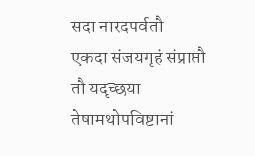सदा नारदपर्वतौ
एकदा संजयगृहं संप्राप्तौ तौ यदृच्छया
तेषामथोपविष्टानां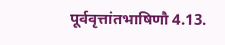पूर्ववृत्तांतभाषिणौ 4.13.